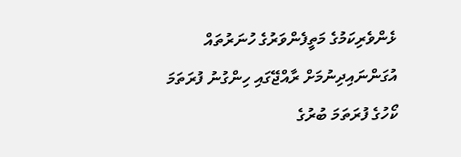ޅެންވެރިކަމުގެ މަތީފެންވަރުގެ ހުނަރުތައް އުގަންނައިދިނުމަށް ރާއްޖޭގައި ހިންގުނު ފުރަތަމަ ކޯހުގެ ފުރަތަމަ ބުރުގެ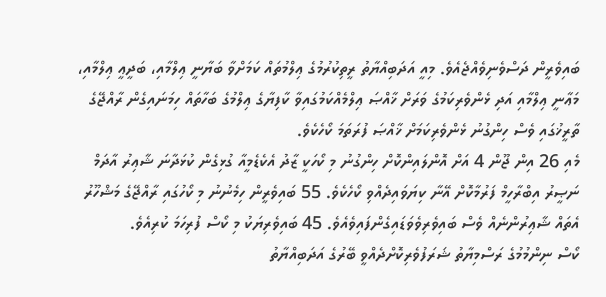ބައިވެރީން ދަސްވެނިވެއްޖެއެވެ. މިއީ އަދަބިއްޔާތު ރީތިކުރުމުގެ ޢިލްމުތައް ކަމަށްވާ ބަޔާނީ ޢިލްމާއި، ބަދީޢީ ޢިލްމާއި، މަޢާނީ ޢިލްމާއި އަދި ޅެންވެރިކަމުގެ ވަރަށް ޚާއްޞަ ޢިލްމެއްކަމުގައިވާ ކާފިޔާގެ ޢިލްމުގެ ބަހާތައް ހިމަނައިގެން ރާއްޖޭގެ ތާރީޚުގައި ވެސް ހިންގުނު ޅެންވެރިކަމަށް ޚާއްޞަ ފުރަތަމަ ކޯހެކެވެ.
މެއި 26 އިން ޖޫން 4 އަށް އޮންލައިންކޮށް ހިންގުނު މި ކޯހަކީ ޒާދު އެކެޑެމީއާ ގުޅިގެން ކުޅަދާނަ ޝާޢިރު އާދަމް ނަޞީރު އިބްރާހީމް ފަރުމާކޮށް އޭނާ ކިޔަވައިދެއްވި ކޯހެކެވެ. 55 ބައިވެރީން ހިމެނުނު މި ކޯހުގައި ރާއްޖޭގެ މަޝްހޫރު އެތައް ޝާޢިރުންނެއް ވެސް ބައިވެރިވެވަޑައިގެންފައިވެއެވެ. 45 ބައިވެރިޔަކު މި ކޯސް ފުރިހަމަ ކުރިއެވެ.
ކޯސް ނިންމުމުގެ ރަސްމިޔާތު ޝަރަފުވެރިކޮށްދެއްވީ ބޭރުގެ އަދަބިއްޔާތު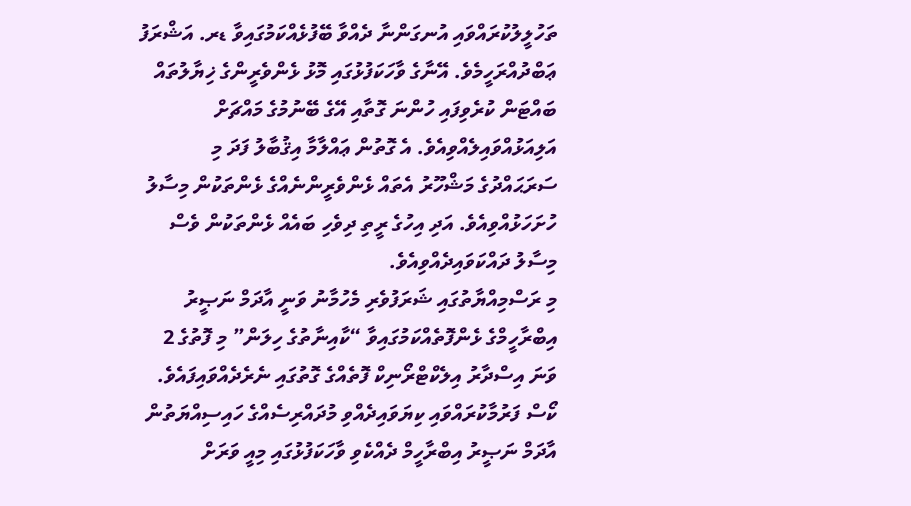ތަހުލީލުކުރައްވައި އުނގަންނާ ދެއްވާ ބޭފުޅެއްކަމުގައިވާ ޑރ. އަޝްރަފު ޢަބްދުއްރަހީމެވެ. އޭނާގެ ވާހަކަފުޅުގައި މޮޅު ޅެންވެރީންގެ ޚިޔާލުތައް ބައްޓަން ކުރެވިފައި ހުންނަ ގޮތާއި އޭގެ ބޭނުމުގެ މައްޗަށް އަލިއަޅުއްވައިލެއްވިއެވެ. އެ ގޮތުން ޢައްލާމާ އިޤުބާލު ފަދަ މި ސަރަޙައްދުގެ މަޝްހޫރު އެތައް ޅެންވެރީންނެއްގެ ޅެންތަކުން މިސާލު ހުށަހަޅުއްވިއެވެ. އަދި އިހުގެ ރީތި ދިވެހި ބައެއް ޅެންތަކުން ވެސް މިސާލު ދައްކަވައިދެއްވިއެވެ.
މި ރަސްމިއްޔާތުގައި ޝަރަފުވެރި މެހުމާނު ވަނީ އާދަމް ނަޞީރު އިބްރާހީމްގެ ޅެންފޮތެއްކަމުގައިވާ “ކާއިނާތުގެ ހިލަން” މި ފޮތުގެ 2 ވަނަ އިސްދާރު އިލެކްޓްރޯނިކް ފޮތެއްގެ ގޮތުގައި ނެރެދެއްވައިފައެވެ.
ކޯސް ފަރުމާކުރައްވައި ކިޔަވައިދެއްވި މުދައްރިސެއްގެ ހައިސިއްޔަތުން އާދަމް ނަޞީރު އިބްރާހީމް ދެއްކެވި ވާހަކަފުޅުގައި މިއީ ވަރަށް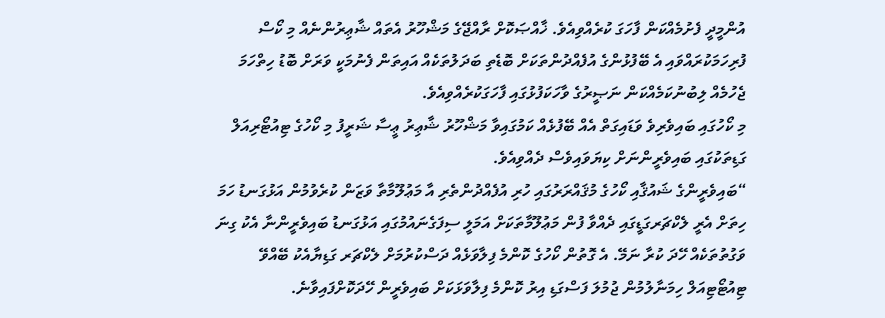އުންމީދީ ފެށުމެއްކަން ފާހަގަ ކުރެއްވިއެވެ. ޚާއްޞަކޮށް ރާއްޖޭގެ މަޝްހޫރު އެތައް ޝާޢިރުންނެއް މި ކޯސް ފުރިހަމަކުރައްވައި އެ ބޭފުޅުންގެ އުފެއްދުންތަކަށް ބޮޑެތި ބަދަލުތަކެއް އައިތަން ފެނުމަކީ ވަރަށް ބޮޑު ހިތްހަމަ ޖެހުމެއް ލިބުނުކަމެއްކަން ނަޞީރުގެ ވާހަކަފުޅުގައި ފާހަގަކުރެއްވިއެވެ.
މި ކޯހުގައި ބައިވެރިވެ ވަޑައިގަތް އެއް ބޭފުޅެއް ކަމުގައިވާ މަޝްހޫރު ޝާޢިރު ޢީސާ ޝަރީފު މި ކޯހުގެ ޓިއުޓޯރިއަލް ގަޑިތަކުގައި ބައިވެރީންނަށް ކިޔަވައިވެސް ދެއްވިއެވެ.
“ބައިވެރީންގެ ޝައުޤާއި ކޯހުގެ މުޤައްރަރުގައި ހުރި އުފެއްދުންތެރި އާ މަޢުލޫމާތާ ވަޒަން ކުރެވުމުން އަޅުގަނޑު ހަމަ ހިތަށް އެރީ ލެކްޗަރގަޑީގައި ދެއްވާ ފުން މަޢުލޫމާތަކަށް އަމަލީ ސިފަގެނައުމުގައި އަޅުގަނޑު ބައިވެރީންނާ އެކު ގިނަ ވަގުތުތަކެއް ހޭދަ ކުރާ ނަމޭ. އެ ގޮތުން ކޯހުގެ ކޮންމެ ފިލާވަޅެއް ދަސްކުރުމަށް ލެކްޗަރ ގަޑިޔާއެކު ބޭއްވޭ ޓިއުޓޯޓިއަލް ހިމަނާލުމުން ޖުމުލަ ފަސްގަޑި އިރު ކޮންމެ ފިލާވަޅަކަށް ބައިވެރީން ހޭދަކޮށްފައިވާނެ.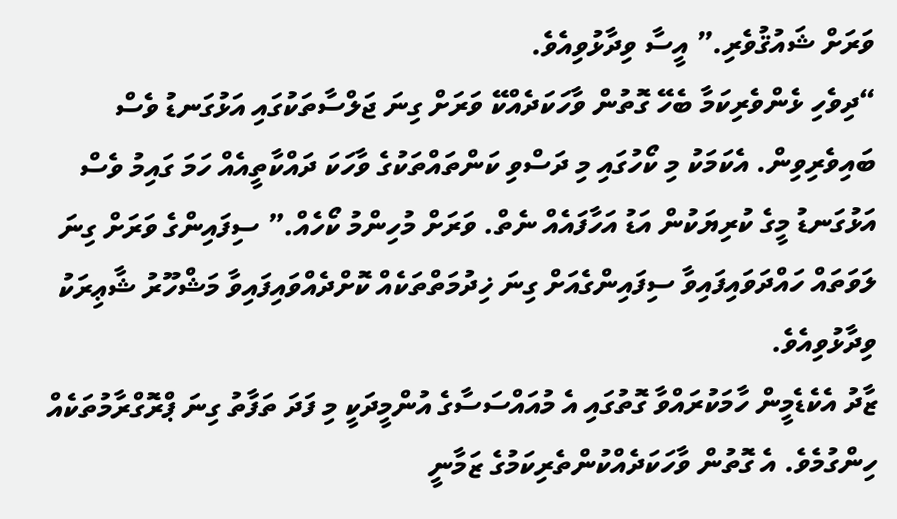ވަރަށް ޝައުޤުވެރި.” އީސާ ވިދާޅުވިއެވެ.
“ދިވެހި ޅެންވެރިކަމާ ބެހޭ ގޮތުން ވާހަކަދެއްކޭ ވަރަށް ގިނަ ޖަލްސާތަކުގައި އަޅުގަނޑު ވެސް ބައިވެރިވިން. އެކަމަކު މި ކޯހުގައި މި ދަސްވި ކަންތައްތަކުގެ ވާހަކަ ދައްކާތީއެއް ހަމަ ގައިމު ވެސް އަޅުގަނޑު މީގެ ކުރިޔަކުން އަޑު އަހާފައެއް ނެތް. ވަރަށް މުހިންމު ކޯހެއް.” ސިފައިންގެ ވަރަށް ގިނަ ލަވަތައް ހައްދަވައިފައިވާ ސިފައިންގެއަށް ގިނަ ޚިދުމަތްތަކެއް ކޮށްދެއްވައިފައިވާ މަޝްހޫރު ޝާޢިރަކު ވިދާޅުވިއެވެ.
ޒާދު އެކެޑެމީން ހާމަކުރައްވާ ގޮތުގައި އެ މުއައްސަސާގެ އުންމީދަކީ މި ފަދަ ތަފާތު ގިނަ ޕްރޮގްރާމުތަކެއް ހިންގުމެވެ. އެ ގޮތުން ވާހަކަދެއްކުންތެރިކަމުގެ ޒަމާނީ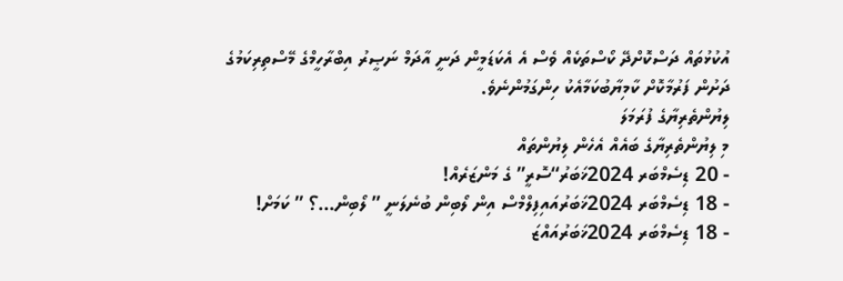އުކުޅުތައް ދަސްކޮށްދޭ ކޯސްތަކެއް ވެސް އެ އެކަޑަމީން ދަނީ އާދަމް ނަޞީރު އިބްރާހީމްގެ މޭސްތިރިކަމުގެ ދަށުން ފަރުމާކޮށް ކާމިޔާބުކަމާއެކު ހިންގަމުންނެވެ.
ލިޔުންތެރިޔާގެ ފުރަމަލަ
މި ލިޔުންތެރިޔާގެ ބައެއް އެހެން ލިޔުންތައް
- 20 ޑިސެމްބަރ 2024ޚަބަރު“ސޮރީ” ގެ މަންޒަރެއް!
- 18 ޑިސެމްބަރ 2024ޚަބަރުއައިފިލްމްސް އިން ލޯބިން ބުނެލަނީ ” ލޯބިން…؟ ” ކަމަށް!
- 18 ޑިސެމްބަރ 2024ޚަބަރުއައްޒަ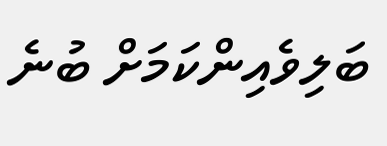ބަލިވެއިންކަމަށް ބުނެ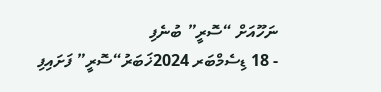ނަހޫއަށް “ސޮރީ” ބުނެފި
- 18 ޑިސެމްބަރ 2024ޚަބަރު“ސޮރީ” ފަށައިފި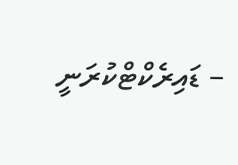– ޑައިރެކްޓްކުރަނީ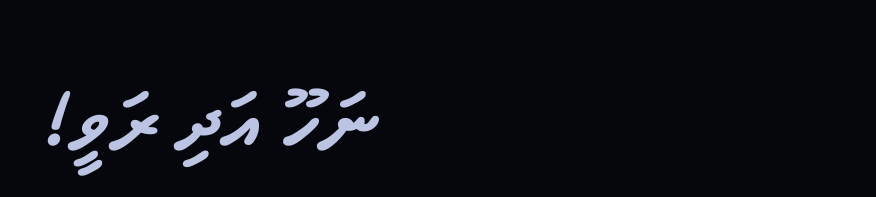ނަހޫ އަދި ރަވީ!